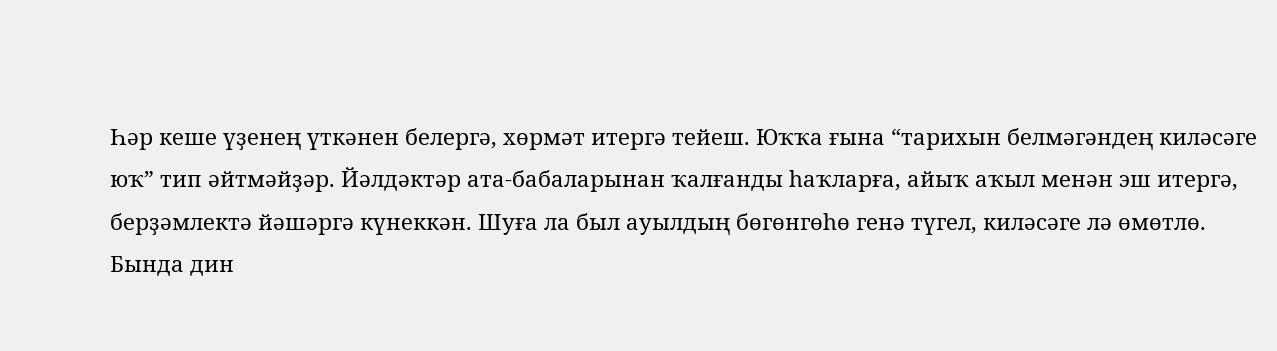Һәр кеше үҙенең үткәнен белергә, хөрмәт итергә тейеш. Юҡҡа ғына “тарихын белмәгәндең киләсәге юҡ” тип әйтмәйҙәр. Йәлдәктәр ата-бабаларынан ҡалғанды һаҡларға, айыҡ аҡыл менән эш итергә, берҙәмлектә йәшәргә күнеккән. Шуға ла был ауылдың бөгөнгөһө генә түгел, киләсәге лә өмөтлө.
Бында дин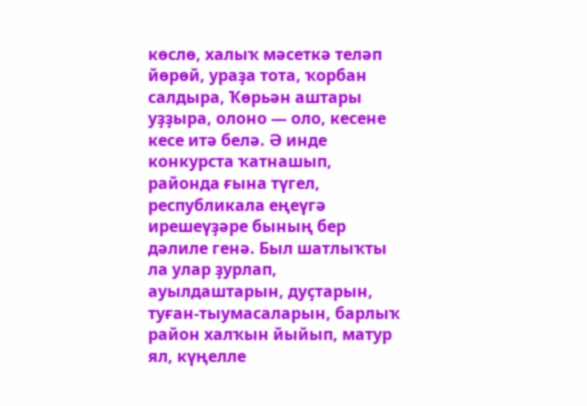көслө, халыҡ мәсеткә теләп йөрөй, ураҙа тота, ҡорбан салдыра, Ҡөрьән аштары уҙҙыра, олоно — оло, кесене кесе итә белә. Ә инде конкурста ҡатнашып, районда ғына түгел, республикала еңеүгә ирешеүҙәре бының бер дәлиле генә. Был шатлыҡты ла улар ҙурлап, ауылдаштарын, дуҫтарын, туған-тыумасаларын, барлыҡ район халҡын йыйып, матур ял, күңелле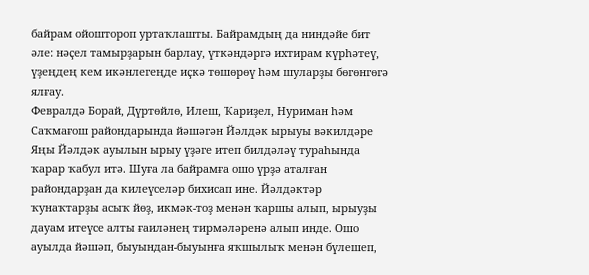байрам ойоштороп уртаҡлашты. Байрамдың да ниндәйе бит әле: нәҫел тамырҙарын барлау, үткәндәргә ихтирам күрһәтеү, үҙеңдең кем икәнлегеңде иҫкә төшөрөү һәм шуларҙы бөгөнгөгә ялғау.
Февралдә Борай, Дүртөйлө, Илеш, Ҡариҙел, Нуриман һәм Саҡмағош райондарында йәшәгән Йәлдәк ырыуы вәкилдәре Яңы Йәлдәк ауылын ырыу үҙәге итеп билдәләү тураһында ҡарар ҡабул итә. Шуға ла байрамға ошо үрҙә аталған райондарҙан да килеүселәр бихисап ине. Йәлдәктәр ҡунаҡтарҙы асыҡ йөҙ, икмәк-тоҙ менән ҡаршы алып, ырыуҙы дауам итеүсе алты ғаиләнең тирмәләренә алып инде. Ошо ауылда йәшәп, быуындан-быуынға яҡшылыҡ менән бүлешеп,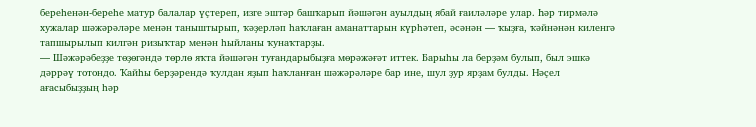береһенән-береһе матур балалар үҫтереп, изге эштәр башҡарып йәшәгән ауылдың ябай ғаиләләре улар. Һәр тирмәлә хужалар шәжәрәләре менән таныштырып, ҡәҙерләп һаҡлаған аманаттарын күрһәтеп, әсәнән — ҡыҙға, ҡәйнәнән киленгә тапшырылып килгән ризыҡтар менән һыйланы ҡунаҡтарҙы.
— Шәжәрәбеҙҙе төҙөгәндә төрлө яҡта йәшәгән туғандарыбыҙға мөрәжәғәт иттек. Барыһы ла берҙәм булып, был эшкә дәррәү тотондо. Ҡайһы берҙәрендә ҡулдан яҙып һаҡланған шәжәрәләре бар ине, шул ҙур ярҙам булды. Нәҫел ағасыбыҙҙың һәр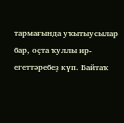тармағында уҡытыусылар бар, оҫта ҡуллы ир-егеттәребеҙ күп. Байтаҡ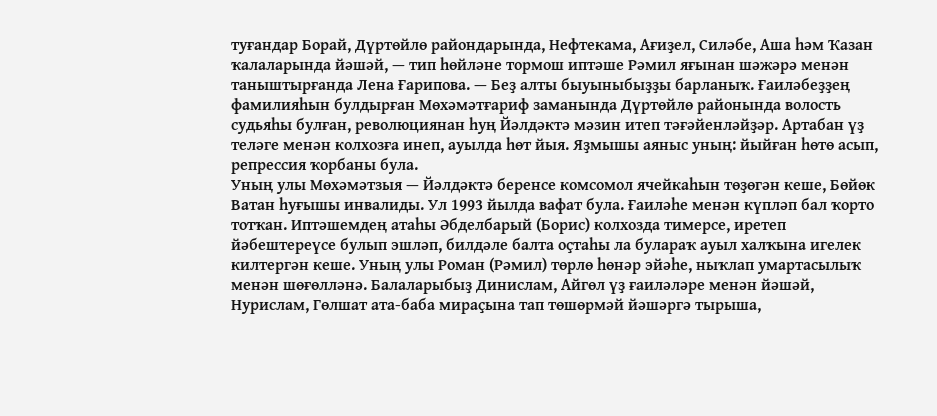туғандар Борай, Дүртөйлө райондарында, Нефтекама, Ағиҙел, Силәбе, Аша һәм Ҡазан ҡалаларында йәшәй, — тип һөйләне тормош иптәше Рәмил яғынан шәжәрә менән таныштырғанда Лена Ғарипова. — Беҙ алты быуыныбыҙҙы барланыҡ. Ғаиләбеҙҙең фамилияһын булдырған Мөхәмәтғариф заманында Дүртөйлө районында волость судьяһы булған, революциянан һуң Йәлдәктә мәзин итеп тәғәйенләйҙәр. Артабан үҙ теләге менән колхозға инеп, ауылда һөт йыя. Яҙмышы аяныс уның: йыйған һөтө асып, репрессия ҡорбаны була.
Уның улы Мөхәмәтзыя — Йәлдәктә беренсе комсомол ячейкаһын төҙөгән кеше, Бөйөк Ватан һуғышы инвалиды. Ул 1993 йылда вафат була. Ғаиләһе менән күпләп бал ҡорто тотҡан. Иптәшемдең атаһы Әбделбарый (Борис) колхозда тимерсе, иретеп йәбештереүсе булып эшләп, билдәле балта оҫтаһы ла булараҡ ауыл халҡына игелек килтергән кеше. Уның улы Роман (Рәмил) төрлө һөнәр эйәһе, ныҡлап умартасылыҡ менән шөғөлләнә. Балаларыбыҙ Динислам, Айгөл үҙ ғаиләләре менән йәшәй, Нурислам, Гөлшат ата-баба мираҫына тап төшөрмәй йәшәргә тырыша,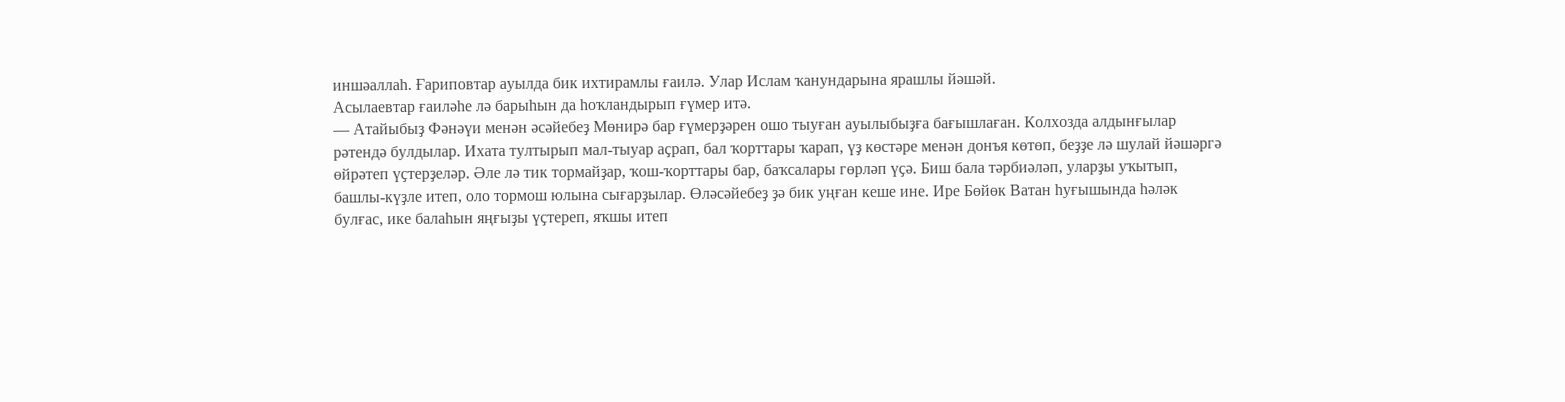иншәаллаһ. Ғариповтар ауылда бик ихтирамлы ғаилә. Улар Ислам ҡанундарына ярашлы йәшәй.
Асылаевтар ғаиләһе лә барыһын да һоҡландырып ғүмер итә.
— Атайыбыҙ Фәнәүи менән әсәйебеҙ Мөнирә бар ғүмерҙәрен ошо тыуған ауылыбыҙға бағышлаған. Колхозда алдынғылар рәтендә булдылар. Ихата тултырып мал-тыуар аҫрап, бал ҡорттары ҡарап, үҙ көстәре менән донъя көтөп, беҙҙе лә шулай йәшәргә өйрәтеп үҫтерҙеләр. Әле лә тик тормайҙар, ҡош-ҡорттары бар, баҡсалары гөрләп үҫә. Биш бала тәрбиәләп, уларҙы уҡытып, башлы-күҙле итеп, оло тормош юлына сығарҙылар. Өләсәйебеҙ ҙә бик уңған кеше ине. Ире Бөйөк Ватан һуғышында һәләк булғас, ике балаһын яңғыҙы үҫтереп, яҡшы итеп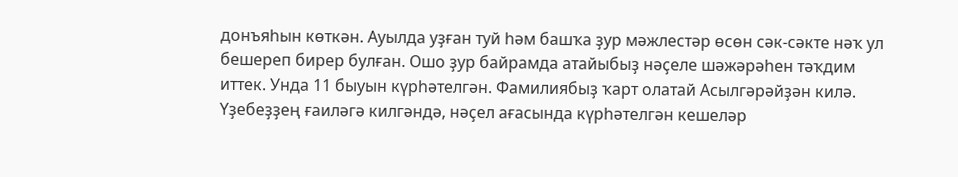донъяһын көткән. Ауылда уҙған туй һәм башҡа ҙур мәжлестәр өсөн сәк-сәкте нәҡ ул бешереп бирер булған. Ошо ҙур байрамда атайыбыҙ нәҫеле шәжәрәһен тәҡдим иттек. Унда 11 быуын күрһәтелгән. Фамилиябыҙ ҡарт олатай Асылгәрәйҙән килә. Үҙебеҙҙең ғаиләгә килгәндә, нәҫел ағасында күрһәтелгән кешеләр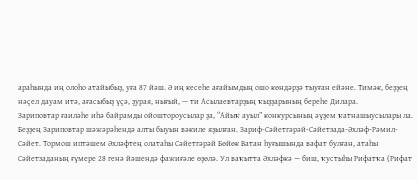араһында иң олоһо атайыбыҙ, уға 87 йәш. Ә иң кесеһе ағайымдың ошо көндәрҙә тыуған ейәне. Тимәк, беҙҙең нәҫел дауам итә, ағасыбыҙ үҫә, ҙурая, нығый, — ти Асылаевтарҙың ҡыҙҙарының береһе Дилара.
Зариповтар ғаиләһе иһә байрамды ойоштороусылар ҙа, “Айыҡ ауыл” конкурсының әүҙем ҡатнашыусылары ла.
Беҙҙең Зариповтар шәжәрәһендә алты быуын вәкиле яҙылған. Зариф-Сәйетгәрәй-Сәйетзада-Әхләф-Рәмил-Сәйет. Тормош иптәшем Әхләфтең олатаһы Сәйетгәрәй Бөйөк Ватан һуғышында вафат булған, атаһы Сәйетзаданың ғүмере 28 генә йәшендә фажиғәле өҙөлә. Ул ваҡытта Әхләфкә — биш, ҡустыһы Рифатҡа (Рифат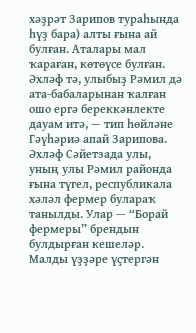хәҙрәт Зарипов тураһында һүҙ бара) алты ғына ай булған. Аталары мал ҡараған, көтөүсе булған. Әхләф тә, улыбыҙ Рәмил дә ата-бабаларынан ҡалған ошо ергә береккәнлекте дауам итә, — тип һөйләне Гәүһәриә апай Зарипова.
Әхләф Сәйетзада улы, уның улы Рәмил районда ғына түгел, республикала хәләл фермер булараҡ танылды. Улар — “Борай фермеры” брендын булдырған кешеләр.
Малды үҙҙәре үҫтергән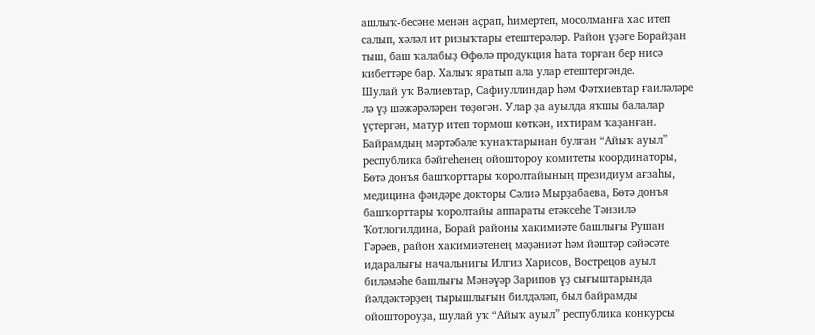ашлыҡ-бесәне менән аҫрап, һимертеп, мосолманға хас итеп салып, хәләл ит ризыҡтары етештерәләр. Район үҙәге Борайҙан тыш, баш ҡалабыҙ Өфөлә продукция һата торған бер нисә кибеттәре бар. Халыҡ яратып ала улар етештергәнде.
Шулай уҡ Вәлиевтар, Сафиуллиндар һәм Фәтхиевтар ғаиләләре лә үҙ шәжәрәләрен төҙөгән. Улар ҙа ауылда яҡшы балалар үҫтергән, матур итеп тормош көткән, ихтирам ҡаҙанған.
Байрамдың мәртәбәле ҡунаҡтарынан булған “Айыҡ ауыл” республика бәйгеһенең ойоштороу комитеты координаторы, Бөтә донъя башҡорттары ҡоролтайының президиум ағзаһы, медицина фәндәре докторы Сәлиә Мырҙабаева, Бөтә донъя башҡорттары ҡоролтайы аппараты етәксеһе Тәнзилә Ҡотлогилдина, Борай районы хакимиәте башлығы Рушан Гәрәев, район хакимиәтенең мәҙәниәт һәм йәштәр сәйәсәте идаралығы начальнигы Илгиз Харисов, Вострецов ауыл биләмәһе башлығы Мәнәүәр Зарипов үҙ сығыштарында йәлдәктәрҙең тырышлығын билдәләп, был байрамды ойоштороуҙа, шулай уҡ “Айыҡ ауыл” республика конкурсы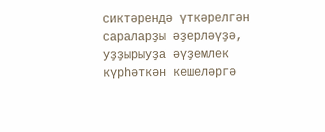сиктәрендә үткәрелгән сараларҙы әҙерләүҙә, уҙҙырыуҙа әүҙемлек күрһәткән кешеләргә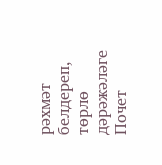рәхмәт белдереп, төрлө дәрәжәләге Почет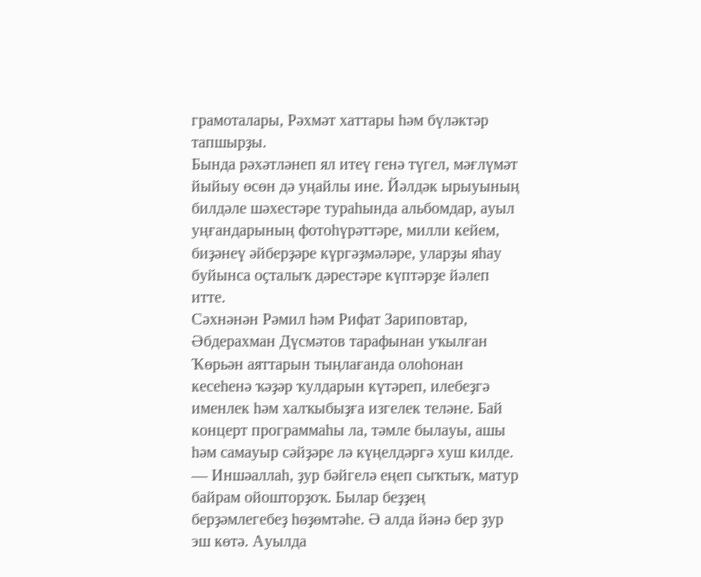грамоталары, Рәхмәт хаттары һәм бүләктәр тапшырҙы.
Бында рәхәтләнеп ял итеү генә түгел, мәғлүмәт йыйыу өсөн дә уңайлы ине. Йәлдәк ырыуының билдәле шәхестәре тураһында альбомдар, ауыл уңғандарының фотоһүрәттәре, милли кейем, биҙәнеү әйберҙәре күргәҙмәләре, уларҙы яһау буйынса оҫталыҡ дәрестәре күптәрҙе йәлеп итте.
Сәхнәнән Рәмил һәм Рифат Зариповтар, Әбдерахман Дүсмәтов тарафынан уҡылған Ҡөрьән аяттарын тыңлағанда олоһонан кесеһенә ҡәҙәр ҡулдарын күтәреп, илебеҙгә именлек һәм халҡыбыҙға изгелек теләне. Бай концерт программаһы ла, тәмле былауы, ашы һәм самауыр сәйҙәре лә күңелдәргә хуш килде.
— Иншәаллаһ, ҙур бәйгелә еңеп сыҡтыҡ, матур байрам ойошторҙоҡ. Былар беҙҙең берҙәмлегебеҙ һөҙөмтәһе. Ә алда йәнә бер ҙур эш көтә. Ауылда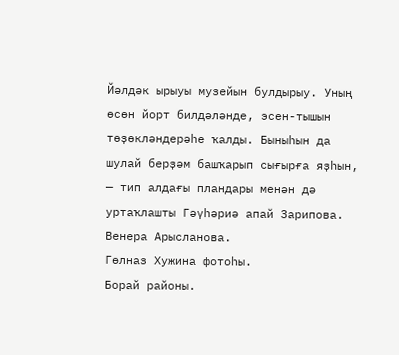Йәлдәк ырыуы музейын булдырыу. Уның өсөн йорт билдәләнде, эсен-тышын төҙөкләндерәһе ҡалды. Быныһын да шулай берҙәм башҡарып сығырға яҙһын, — тип алдағы пландары менән дә уртаҡлашты Гәүһәриә апай Зарипова.
Венера Арысланова.
Гөлназ Хужина фотоһы.
Борай районы.